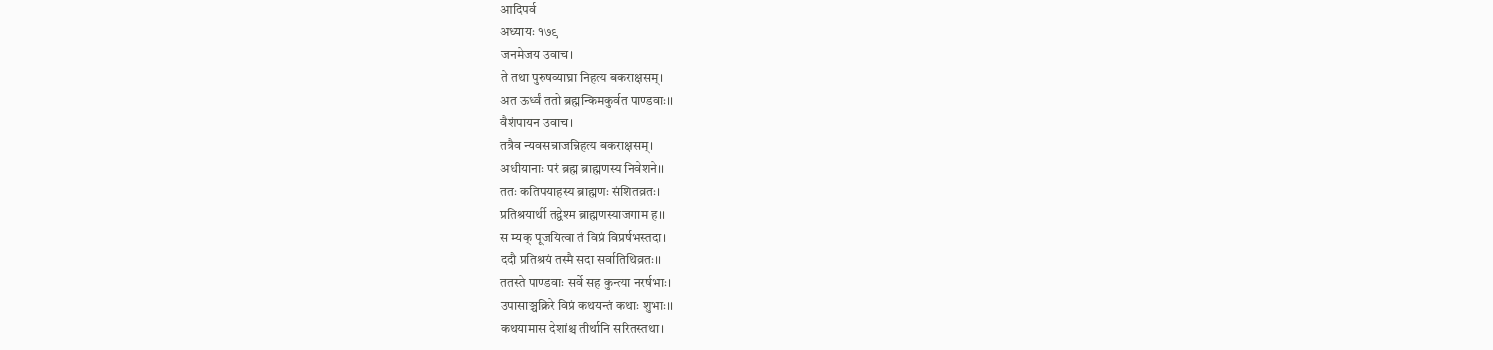आदिपर्व
अध्यायः १७९
जनमेजय उवाच।
ते तथा पुरुषव्याघ्रा निहत्य बकराक्षसम्।
अत ऊर्ध्वं ततो ब्रह्मन्किमकुर्वत पाण्डवाः।।
वैशंपायन उवाच।
तत्रैव न्यवसन्राजन्निहत्य बकराक्षसम्।
अधीयानाः परं ब्रह्म ब्राह्मणस्य निवेशने।।
ततः कतिपयाहस्य ब्राह्मणः संशितव्रतः।
प्रतिश्रयार्थी तद्वेश्म ब्राह्मणस्याजगाम ह।।
स म्यक् पूजयित्वा तं विप्रं विप्रर्षभस्तदा।
ददौ प्रतिश्रयं तस्मै सदा सर्वातिथिव्रतः।।
ततस्ते पाण्डवाः सर्वे सह कुन्त्या नरर्षभाः।
उपासाञ्चक्रिरे विप्रं कथयन्तं कथाः शुभाः।।
कथयामास देशांश्च तीर्थानि सरितस्तथा।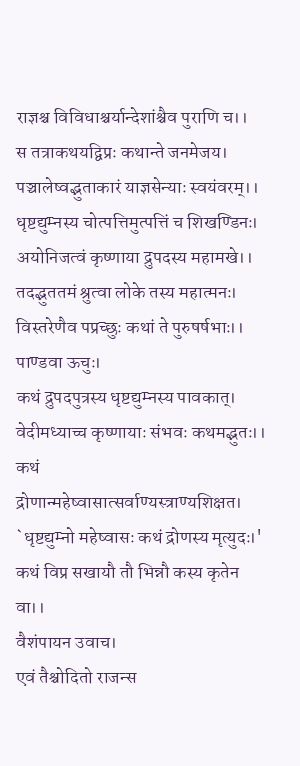राज्ञश्च विविधाश्चर्यान्देशांश्चैव पुराणि च।।
स तत्राकथयद्विप्रः कथान्ते जनमेजय।
पञ्चालेष्वद्भुताकारं याज्ञसेन्याः स्वयंवरम्।।
धृष्टद्युम्नस्य चोत्पत्तिमुत्पत्तिं च शिखण्डिनः।
अयोनिजत्वं कृष्णाया द्रुपदस्य महामखे।।
तदद्भुततमं श्रुत्वा लोके तस्य महात्मनः।
विस्तरेणैव पप्रच्छुः कथां ते पुरुषर्षभाः।।
पाण्डवा ऊचुः।
कथं द्रुपदपुत्रस्य धृष्टद्युम्नस्य पावकात्।
वेदीमध्याच्च कृष्णायाः संभवः कथमद्भुतः।।
कथं द्रोणान्महेष्वासात्सर्वाण्यस्त्राण्यशिक्षत।
`धृष्टद्युम्नो महेष्वासः कथं द्रोणस्य मृत्युदः।'
कथं विप्र सखायौ तौ भिन्नौ कस्य कृतेन वा।।
वैशंपायन उवाच।
एवं तैश्चोदितो राजन्स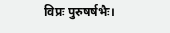विप्रः पुरुषर्षभैः।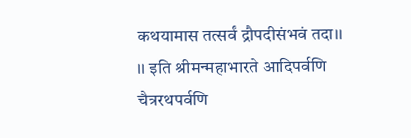कथयामास तत्सर्वं द्रौपदीसंभवं तदा।।
।। इति श्रीमन्महाभारते आदिपर्वणि
चैत्ररथपर्वणि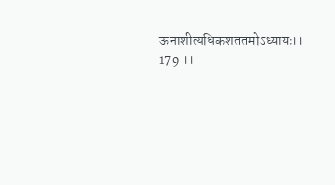ऊनाशीत्यधिकशततमोऽध्यायः।। 179 ।।